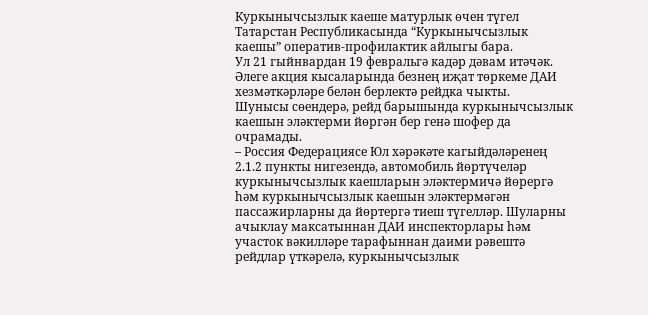Куркынычсызлык каеше матурлык өчен түгел
Татарстан Республикасында “Куркынычсызлык каешы” оператив-профилактик айлыгы бара.
Ул 21 гыйнвардан 19 февральгә кадәр дәвам итәчәк. Әлеге акция кысаларында безнең иҗат төркеме ДАИ хезмәткәрләре белән берлектә рейдка чыкты.
Шунысы сөендерә, рейд барышында куркынычсызлык каешын эләктерми йөргән бер генә шофер да очрамады.
– Россия Федерациясе Юл хәрәкәте кагыйдәләренең 2.1.2 пункты нигезендә, автомобиль йөртүчеләр куркынычсызлык каешларын эләктермичә йөрергә һәм куркынычсызлык каешын эләктермәгән пассажирларны да йөртергә тиеш түгелләр. Шуларны ачыклау максатыннан ДАИ инспекторлары һәм участок вәкилләре тарафыннан даими рәвештә
рейдлар үткәрелә, куркынычсызлык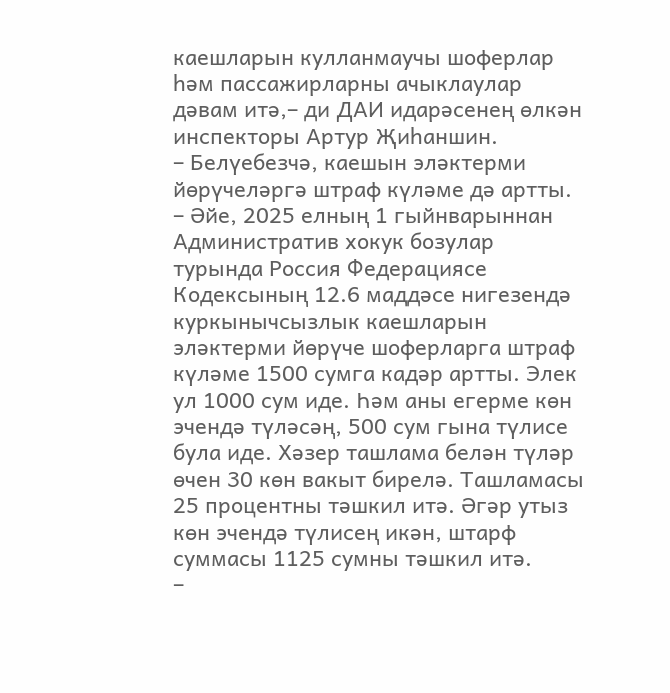каешларын кулланмаучы шоферлар һәм пассажирларны ачыклаулар дәвам итә,– ди ДАИ идарәсенең өлкән инспекторы Артур Җиһаншин.
– Белүебезчә, каешын эләктерми йөрүчеләргә штраф күләме дә артты.
– Әйе, 2025 елның 1 гыйнварыннан Административ хокук бозулар турында Россия Федерациясе Кодексының 12.6 маддәсе нигезендә куркынычсызлык каешларын эләктерми йөрүче шоферларга штраф күләме 1500 сумга кадәр артты. Элек ул 1000 сум иде. Һәм аны егерме көн эчендә түләсәң, 500 сум гына түлисе була иде. Хәзер ташлама белән түләр өчен 30 көн вакыт бирелә. Ташламасы 25 процентны тәшкил итә. Әгәр утыз көн эчендә түлисең икән, штарф суммасы 1125 сумны тәшкил итә.
–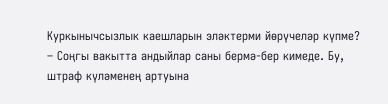Куркынычсызлык каешларын эләктерми йөрүчеләр күпме?
– Соңгы вакытта андыйлар саны бермә-бер кимеде. Бу, штраф күләменең артуына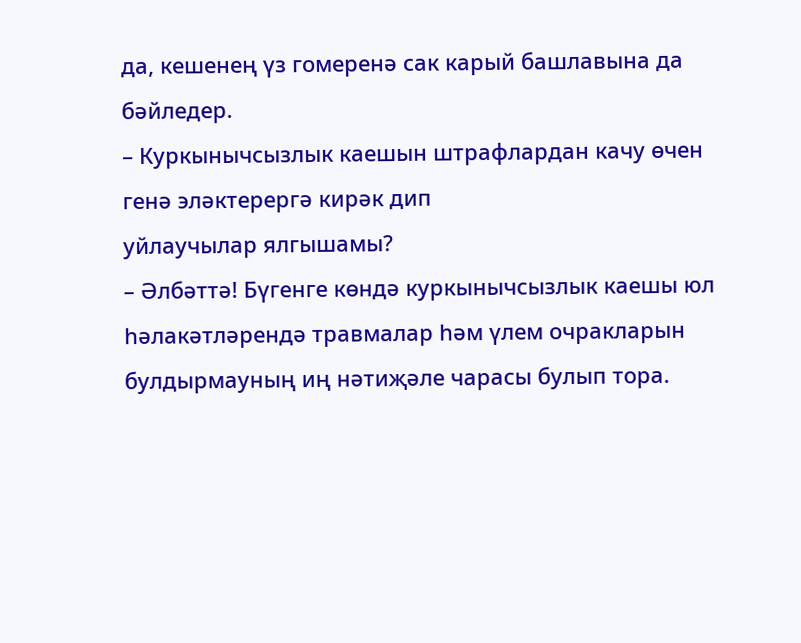да, кешенең үз гомеренә сак карый башлавына да бәйледер.
– Куркынычсызлык каешын штрафлардан качу өчен генә эләктерергә кирәк дип
уйлаучылар ялгышамы?
– Әлбәттә! Бүгенге көндә куркынычсызлык каешы юл һәлакәтләрендә травмалар һәм үлем очракларын булдырмауның иң нәтиҗәле чарасы булып тора.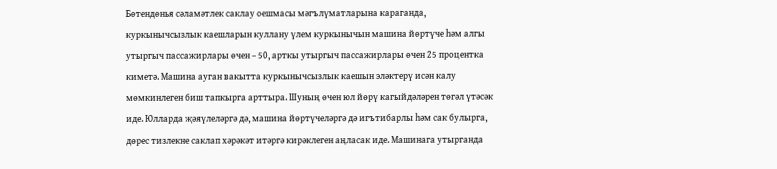Бөтендөнья сәламәтлек саклау оешмасы мәгълүматларына караганда, куркынычсызлык каешларын куллану үлем куркынычын машина йөртүче һәм алгы утыргыч пассажирлары өчен – 50, арткы утыргыч пассажирлары өчен 25 процентка киметә. Машина ауган вакытта куркынычсызлык каешын эләктерү исән калу мөмкинлеген биш тапкырга арттыра. Шуның өчен юл йөрү кагыйдәләрен төгәл үтәсәк иде. Юлларда җәяүлеләргә дә, машина йөртүчеләргә дә игътибарлы һәм сак булырга, дөрес тизлекне саклап хәрәкәт итәргә кирәклеген аңласак иде. Машинага утырганда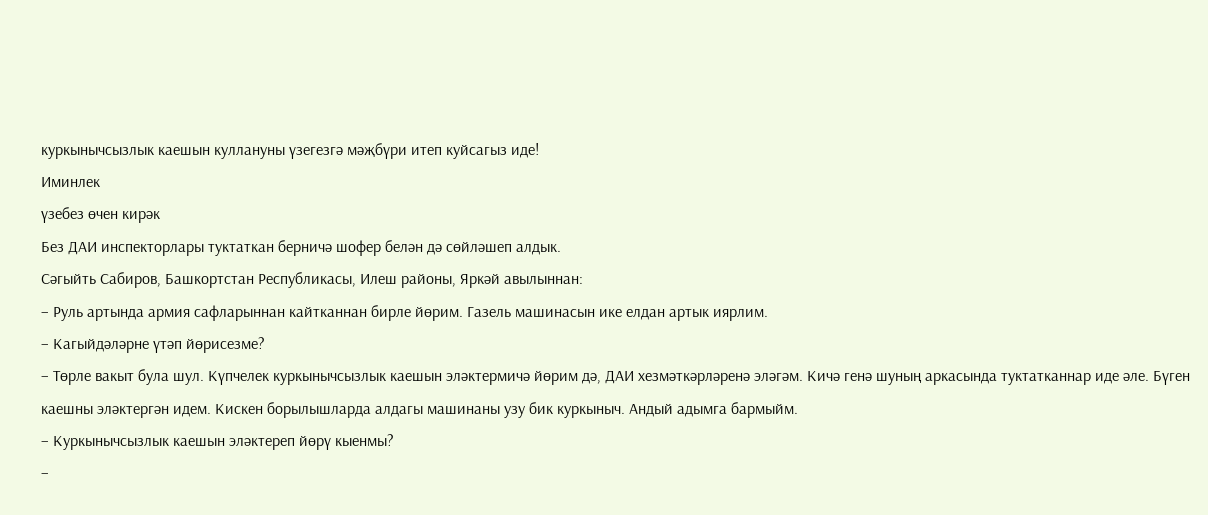куркынычсызлык каешын куллануны үзегезгә мәҗбүри итеп куйсагыз иде!
Иминлек
үзебез өчен кирәк
Без ДАИ инспекторлары туктаткан берничә шофер белән дә сөйләшеп алдык.
Сәгыйть Сабиров, Башкортстан Республикасы, Илеш районы, Яркәй авылыннан:
– Руль артында армия сафларыннан кайтканнан бирле йөрим. Газель машинасын ике елдан артык иярлим.
– Кагыйдәләрне үтәп йөрисезме?
– Төрле вакыт була шул. Күпчелек куркынычсызлык каешын эләктермичә йөрим дә, ДАИ хезмәткәрләренә эләгәм. Кичә генә шуның аркасында туктатканнар иде әле. Бүген
каешны эләктергән идем. Кискен борылышларда алдагы машинаны узу бик куркыныч. Андый адымга бармыйм.
– Куркынычсызлык каешын эләктереп йөрү кыенмы?
–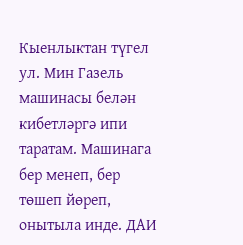Кыенлыктан түгел ул. Мин Газель машинасы белән кибетләргә ипи таратам. Машинага бер менеп, бер төшеп йөреп, онытыла инде. ДАИ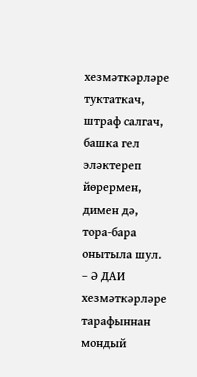хезмәткәрләре туктаткач, штраф салгач, башка гел эләктереп йөрермен, димен дә, тора-бара онытыла шул.
– Ә ДАИ хезмәткәрләре тарафыннан мондый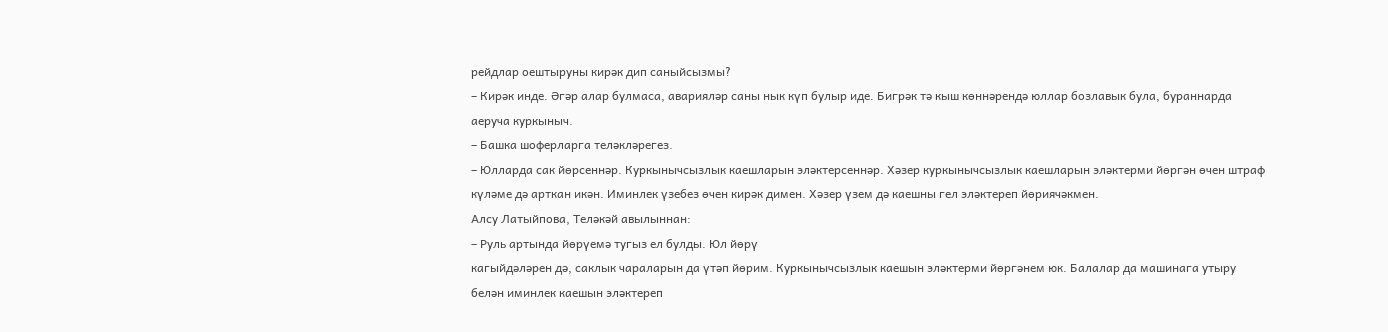рейдлар оештыруны кирәк дип саныйсызмы?
– Кирәк инде. Әгәр алар булмаса, аварияләр саны нык күп булыр иде. Бигрәк тә кыш көннәрендә юллар бозлавык була, бураннарда аеруча куркыныч.
– Башка шоферларга теләкләрегез.
– Юлларда сак йөрсеннәр. Куркынычсызлык каешларын эләктерсеннәр. Хәзер куркынычсызлык каешларын эләктерми йөргән өчен штраф күләме дә арткан икән. Иминлек үзебез өчен кирәк димен. Хәзер үзем дә каешны гел эләктереп йөриячәкмен.
Алсу Латыйпова, Теләкәй авылыннан:
– Руль артында йөрүемә тугыз ел булды. Юл йөрү
кагыйдәләрен дә, саклык чараларын да үтәп йөрим. Куркынычсызлык каешын эләктерми йөргәнем юк. Балалар да машинага утыру белән иминлек каешын эләктереп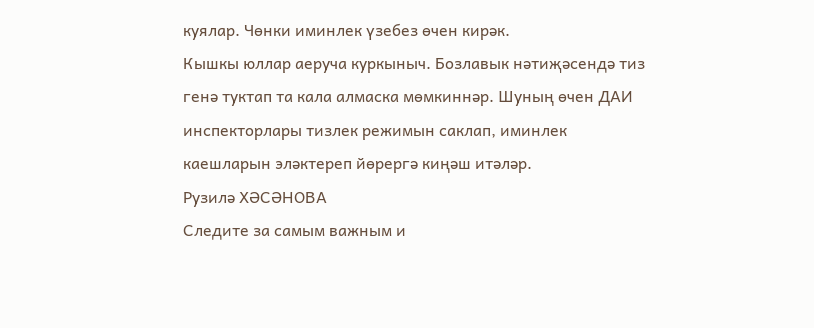куялар. Чөнки иминлек үзебез өчен кирәк.
Кышкы юллар аеруча куркыныч. Бозлавык нәтиҗәсендә тиз генә туктап та кала алмаска мөмкиннәр. Шуның өчен ДАИ инспекторлары тизлек режимын саклап, иминлек каешларын эләктереп йөрергә киңәш итәләр.
Рузилә ХӘСӘНОВА
Следите за самым важным и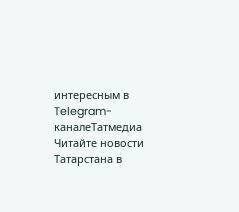интересным в Telegram-каналеТатмедиа
Читайте новости Татарстана в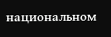национальном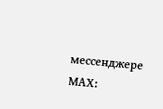мессенджере MАХ: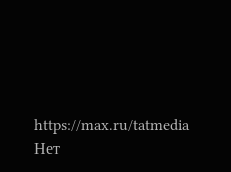https://max.ru/tatmedia
Нет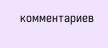комментариев